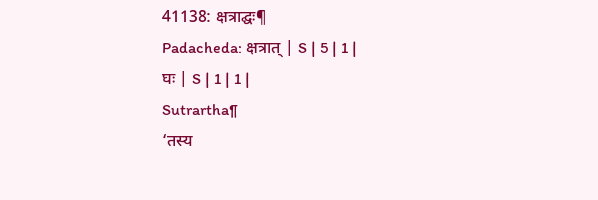41138: क्षत्राद्घः¶
Padacheda: क्षत्रात् | S | 5 | 1 |
घः | S | 1 | 1 |
Sutrartha¶
‘तस्य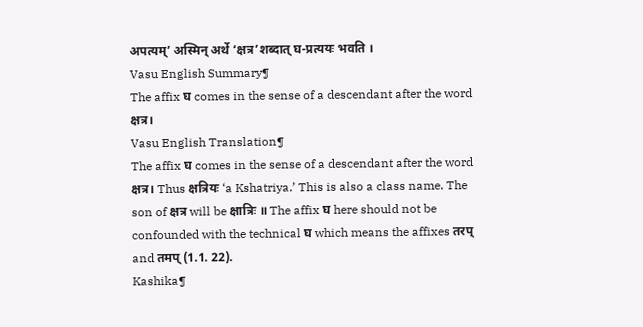अपत्यम्’ अस्मिन् अर्थे ‘क्षत्र’शब्दात् घ-प्रत्ययः भवति ।
Vasu English Summary¶
The affix घ comes in the sense of a descendant after the word क्षत्र।
Vasu English Translation¶
The affix घ comes in the sense of a descendant after the word क्षत्र। Thus क्षत्रियः ‘a Kshatriya.’ This is also a class name. The son of क्षत्र will be क्षात्रिः ॥ The affix घ here should not be confounded with the technical घ which means the affixes तरप् and तमप् (1.1. 22).
Kashika¶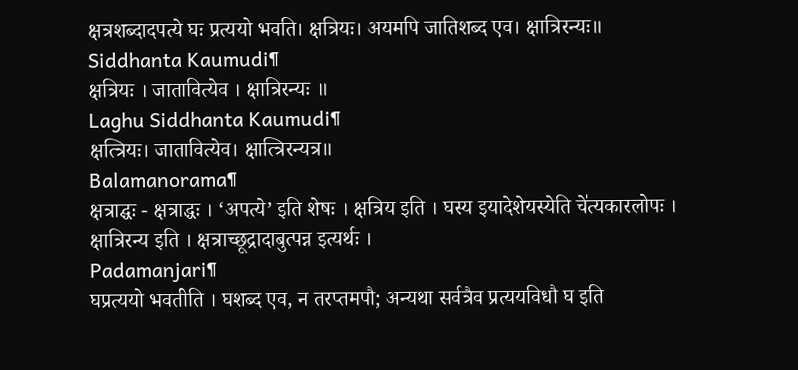क्षत्रशब्दादपत्ये घः प्रत्ययो भवति। क्षत्रियः। अयमपि जातिशब्द एव। क्षात्रिरन्यः॥
Siddhanta Kaumudi¶
क्षत्रियः । जातावित्येव । क्षात्रिरन्यः ॥
Laghu Siddhanta Kaumudi¶
क्षत्त्रियः। जातावित्येव। क्षात्त्रिरन्यत्र॥
Balamanorama¶
क्षत्राद्घः - क्षत्राद्धः । ‘अपत्ये’ इति शेषः । क्षत्रिय इति । घस्य इयादेशेयस्येति चे॑त्यकारलोपः । क्षात्रिरन्य इति । क्षत्राच्छूद्रादाबुत्पन्न इत्यर्थः ।
Padamanjari¶
घप्रत्ययो भवतीति । घशब्द एव, न तरप्तमपौ; अन्यथा सर्वत्रैव प्रत्ययविधौ घ इति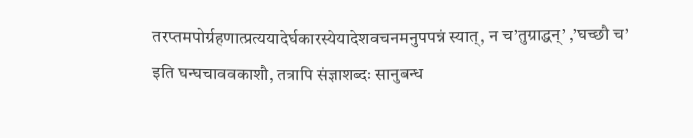तरप्तमपोर्ग्रहणात्प्रत्ययादेर्घकारस्येयादेशवचनमनुपपन्नं स्यात्, न च’तुग्राद्धन्’ ,’घच्छौ च’ इति घन्घचाववकाशौ, तत्रापि संज्ञाशब्दः सानुबन्ध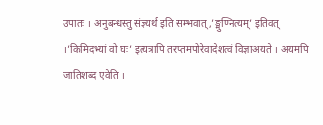उपातः । अनुबन्धस्तु संज्ञ्यर्थ इति सम्भवात्,’ङ्मुण्नित्यम्’ इतिवत् ।’किमिदभ्यां वो घः’ इत्यत्रापि तरप्तमपोरेवादेशत्वं विज्ञाअयते । अयमपि जातिशब्द एवेति ।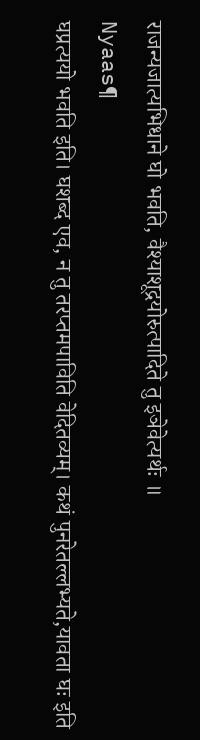राजन्यजात्यभिधाने घो भवति, वैश्याशूद्रयोरुत्पादिते तु इञेवेत्यर्थः ॥
Nyaas¶
घप्रत्ययो भवति इति। घशब्द एव, न तु तरप्तमपाविति वेदितव्यम्। कथं पुनरेतल्लभ्यते,यावता घः इति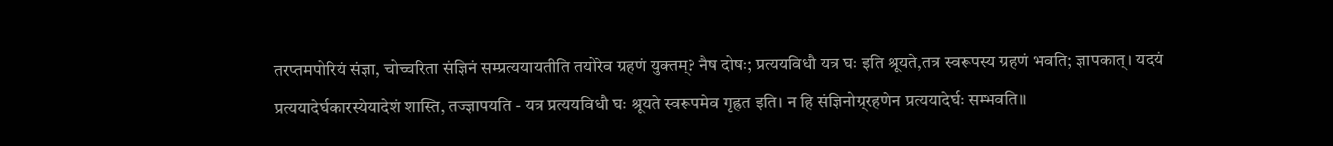तरप्तमपोरियं संज्ञा, चोच्चरिता संज्ञिनं सम्प्रत्ययायतीति तयोरेव ग्रहणं युक्तम्? नैष दोषः; प्रत्ययविधौ यत्र घः इति श्रूयते,तत्र स्वरूपस्य ग्रहणं भवति; ज्ञापकात्। यदयं प्रत्ययादेर्घकारस्येयादेशं शास्ति, तज्ज्ञापयति - यत्र प्रत्ययविधौ घः श्रूयते स्वरूपमेव गृह्रत इति। न हि संज्ञिनोग्र्रहणेन प्रत्ययादेर्घः सम्भवति॥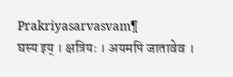Prakriyasarvasvam¶
घस्य इय् । क्षत्रियः । अयमपि जातावेव ।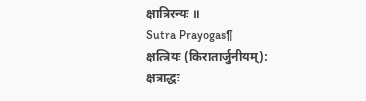क्षात्रिरन्यः ॥
Sutra Prayogas¶
क्षत्त्रियः (किरातार्जुनीयम्): क्षत्राद्धः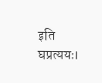इति घप्रत्ययः।